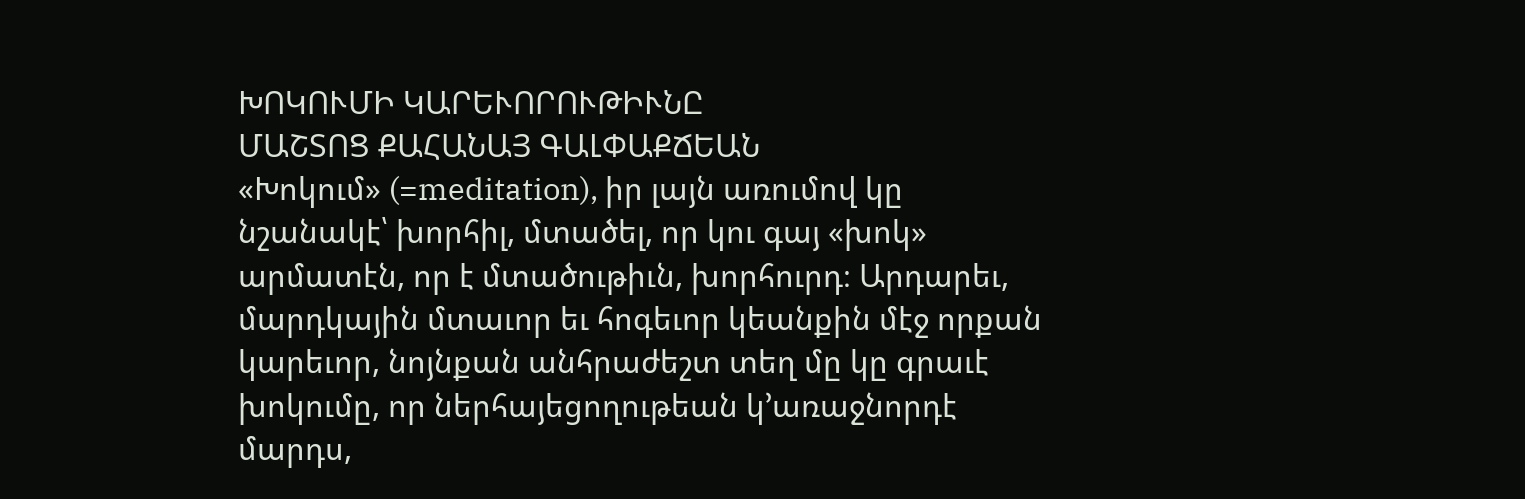ԽՈԿՈՒՄԻ ԿԱՐԵՒՈՐՈՒԹԻՒՆԸ
ՄԱՇՏՈՑ ՔԱՀԱՆԱՅ ԳԱԼՓԱՔՃԵԱՆ
«Խոկում» (=meditation), իր լայն առումով կը նշանակէ՝ խորհիլ, մտածել, որ կու գայ «խոկ» արմատէն, որ է մտածութիւն, խորհուրդ։ Արդարեւ, մարդկային մտաւոր եւ հոգեւոր կեանքին մէջ որքան կարեւոր, նոյնքան անհրաժեշտ տեղ մը կը գրաւէ խոկումը, որ ներհայեցողութեան կ՚առաջնորդէ մարդս,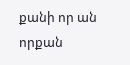քանի որ ան որքան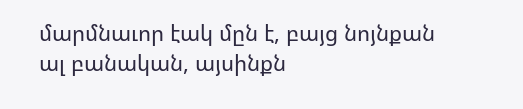մարմնաւոր էակ մըն է, բայց նոյնքան ալ բանական, այսինքն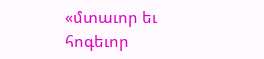«մտաւոր եւ հոգեւոր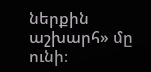ներքին աշխարհ» մը ունի։